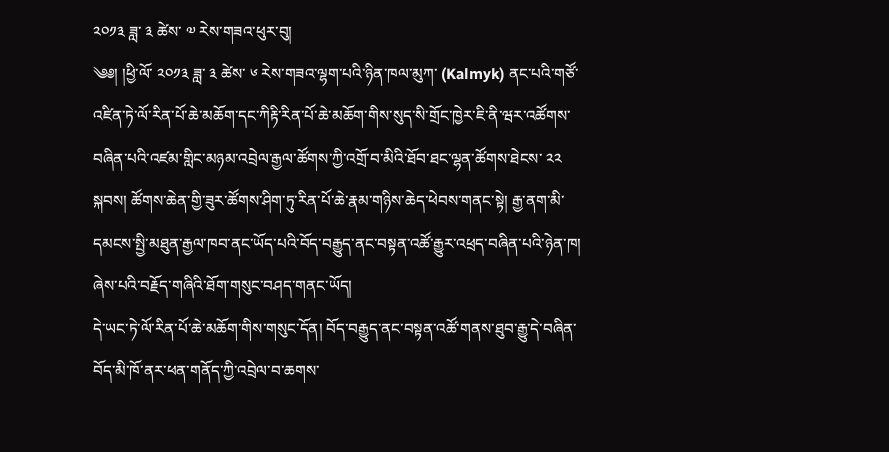༢༠༡༣ ཟླ་ ༣ ཚེས་ ༧ རེས་གཟའ་ཕུར་བུ།
༄༅། །ཕྱི་ལོ་ ༢༠༡༣ ཟླ་ ༣ ཚེས་ ༦ རེས་གཟའ་ལྷག་པའི་ཉིན་ཁལ་མུཀ་ (Kalmyk) ནང་པའི་གཙོ་འཛིན་ཏེ་ལོ་རིན་པོ་ཆེ་མཆོག་དང་ཀིརྟི་རིན་པོ་ཆེ་མཆོག་གིས་སུད་སི་གྲོང་ཁྱེར་ཇི་ནི་ཝར་འཚོགས་བཞིན་པའི་འཛམ་གླིང་མཉམ་འབྲེལ་རྒྱལ་ཚོགས་ཀྱི་འགྲོ་བ་མིའི་ཐོབ་ཐང་ལྷན་ཚོགས་ཐེངས་ ༢༢ སྐབས། ཚོགས་ཆེན་གྱི་ཟུར་ཚོགས་ཤིག་ཏུ་རིན་པོ་ཆེ་རྣམ་གཉིས་ཆེད་ཕེབས་གནང་སྟེ། རྒྱ་ནག་མི་དམངས་སྤྱི་མཐུན་རྒྱལ་ཁབ་ནང་ཡོད་པའི་བོད་བརྒྱུད་ནང་བསྟན་འཚོ་རྒྱུར་འཕྲད་བཞིན་པའི་ཉེན་ཁ། ཞེས་པའི་བརྗོད་གཞིའི་ཐོག་གསུང་བཤད་གནང་ཡོད།
དེ་ཡང་ཏེ་ལོ་རིན་པོ་ཆེ་མཆོག་གིས་གསུང་དོན། བོད་བརྒྱུད་ནང་བསྟན་འཚོ་གནས་ཐུབ་རྒྱུ་དེ་བཞིན་བོད་མི་ཁོ་ནར་ཕན་གནོད་ཀྱི་འབྲེལ་བ་ཆགས་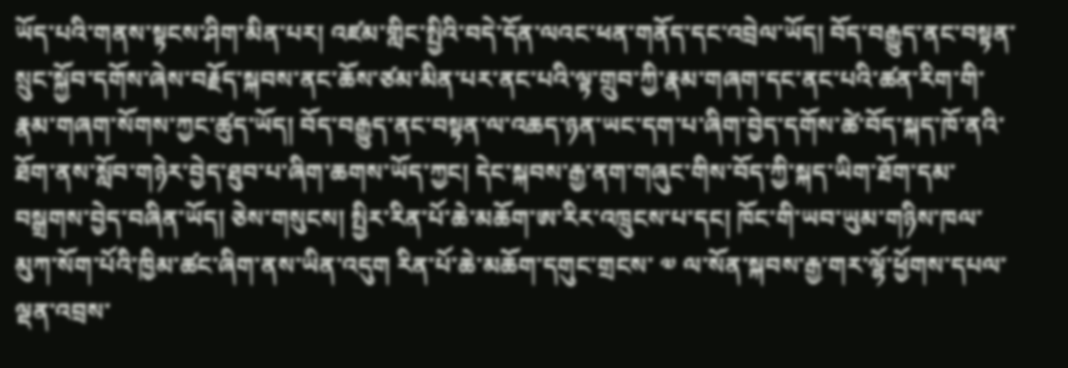ཡོད་པའི་གནས་སྟངས་ཤིག་མིན་པར། འཛམ་གླིང་སྤྱིའི་བདེ་དོན་ལའང་ཕན་གནོད་དང་འབྲེལ་ཡོད། བོད་བརྒྱུད་ནང་བསྟན་སྲུང་སྐྱོབ་དགོས་ཞེས་བརྗོད་སྐབས་ནང་ཆོས་ཙམ་མིན་པར་ནང་པའི་ལྟ་གྲུབ་ཀྱི་རྣམ་གཞག་དང་ནང་པའི་ཚན་རིག་གི་རྣམ་གཞག་སོགས་ཀྱང་ཚུད་ཡོད། བོད་བརྒྱུད་ནང་བསྟན་ལ་འཆད་ཉན་ཡང་དག་པ་ཞིག་བྱེད་དགོས་ཚེ་བོད་སྐད་ཁོ་ནའི་ཐོག་ནས་སློབ་གཉེར་བྱེད་ཐུབ་པ་ཞིག་ཆགས་ཡོད་ཀྱང། དེང་སྐབས་རྒྱ་ནག་གཞུང་གིས་བོད་ཀྱི་སྐད་ཡིག་ཐོག་དམ་བསྒྲགས་བྱེད་བཞིན་ཡོད། ཅེས་གསུངས། སྤྱིར་རིན་པོ་ཆེ་མཆོག་ཨ་རིར་འཁྲུངས་པ་དང། ཁོང་གི་ཡབ་ཡུམ་གཉིས་ཁལ་མུཀ་སོག་པོའི་ཁྱིམ་ཚང་ཞིག་ནས་ཡིན་འདུག རིན་པོ་ཆེ་མཆོག་དགུང་གྲངས་ ༧ ལ་སོན་སྐབས་རྒྱ་གར་ལྷོ་ཕྱོགས་དཔལ་ལྡན་འབྲས་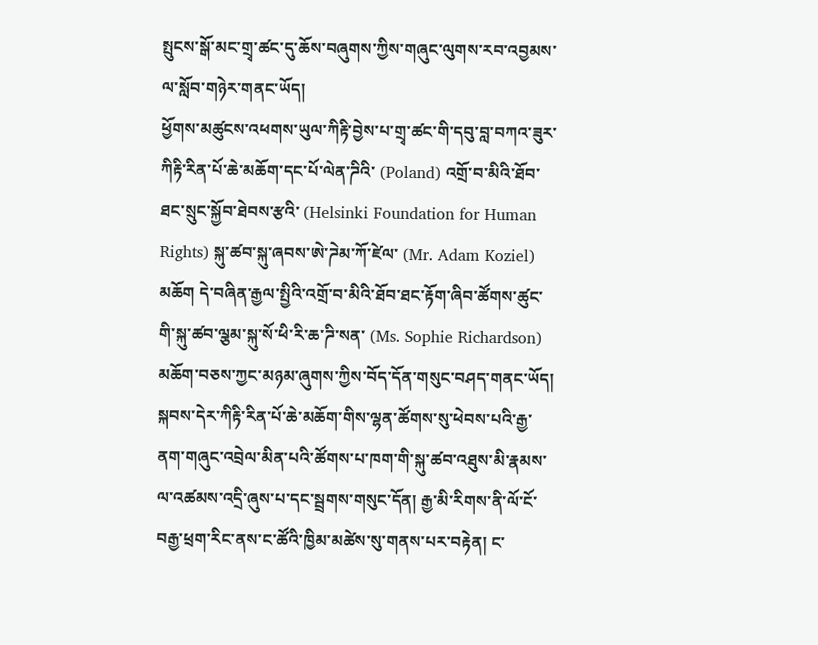སྤུངས་སྒོ་མང་གྲྭ་ཚང་དུ་ཆོས་བཞུགས་ཀྱིས་གཞུང་ལུགས་རབ་འབྱམས་ལ་སློབ་གཉེར་གནང་ཡོད།
ཕྱོགས་མཚུངས་འཕགས་ཡུལ་ཀིརྟི་བྱེས་པ་གྲྭ་ཚང་གི་དབུ་བླ་བཀའ་ཟུར་ཀིརྟི་རིན་པོ་ཆེ་མཆོག་དང་པོ་ལེན་ཌིའི་ (Poland) འགྲོ་བ་མིའི་ཐོབ་ཐང་སྲུང་སྐྱོབ་ཐེབས་རྩའི་ (Helsinki Foundation for Human Rights) སྐུ་ཚབ་སྐུ་ཞབས་ཨེ་ཌེམ་ཀོ་ཛེལ་ (Mr. Adam Koziel) མཆོག དེ་བཞིན་རྒྱལ་སྤྱིའི་འགྲོ་བ་མིའི་ཐོབ་ཐང་རྟོག་ཞིབ་ཚོགས་ཚུང་གི་སྐུ་ཚབ་ལྕམ་སྐུ་སོ་ཕི་རི་ཆ་ཌི་སན་ (Ms. Sophie Richardson) མཆོག་བཅས་ཀྱང་མཉམ་ཞུགས་ཀྱིས་བོད་དོན་གསུང་བཤད་གནང་ཡོད། སྐབས་དེར་ཀིརྟི་རིན་པོ་ཆེ་མཆོག་གིས་ལྷན་ཚོགས་སུ་ཕེབས་པའི་རྒྱ་ནག་གཞུང་འབྲེལ་མིན་པའི་ཚོགས་པ་ཁག་གི་སྐུ་ཚབ་འཐུས་མི་རྣམས་ལ་འཚམས་འདྲི་ཞུས་པ་དང་སྦྲགས་གསུང་དོན། རྒྱ་མི་རིགས་ནི་ལོ་ངོ་བརྒྱ་ཕྲག་རིང་ནས་ང་ཚོའི་ཁྱིམ་མཚེས་སུ་གནས་པར་བརྟེན། ང་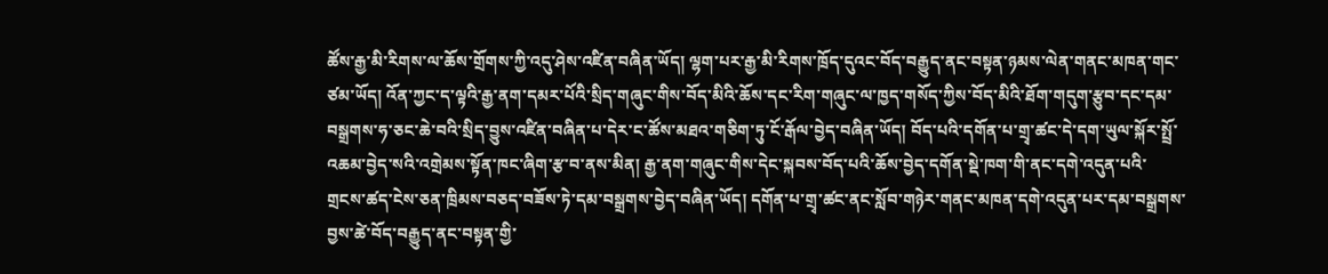ཚོས་རྒྱ་མི་རིགས་ལ་ཆོས་གྲོགས་ཀྱི་འདུ་ཤེས་འཛིན་བཞིན་ཡོད། ལྷག་པར་རྒྱ་མི་རིགས་ཁྲོད་དུའང་བོད་བརྒྱུད་ནང་བསྟན་ཉམས་ལེན་གནང་མཁན་གང་ཙམ་ཡོད། འོན་ཀྱང་ད་ལྟའི་རྒྱ་ནག་དམར་པོའི་སྲིད་གཞུང་གིས་བོད་མིའི་ཆོས་དང་རིག་གཞུང་ལ་ཁྱད་གསོད་ཀྱིས་བོད་མིའི་ཐོག་གདུག་རྩུབ་དང་དམ་བསྒྲགས་ཧ་ཅང་ཆེ་བའི་སྲིད་བྱུས་འཛིན་བཞིན་པ་དེར་ང་ཚོས་མཐའ་གཅིག་ཏུ་ངོ་རྒོལ་བྱེད་བཞིན་ཡོད། བོད་པའི་དགོན་པ་གྲྭ་ཚང་དེ་དག་ཡུལ་སྐོར་སྤྲོ་འཆམ་བྱེད་སའི་འགྲེམས་སྟོན་ཁང་ཞིག་རྩ་བ་ནས་མིན། རྒྱ་ནག་གཞུང་གིས་དེང་སྐབས་བོད་པའི་ཆོས་བྱེད་དགོན་སྡེ་ཁག་གི་ནང་དགེ་འདུན་པའི་གྲངས་ཚད་ངེས་ཅན་ཁྲིམས་བཅད་བཟོས་ཏེ་དམ་བསྒྲགས་བྱེད་བཞིན་ཡོད། དགོན་པ་གྲྭ་ཚང་ནང་སློབ་གཉེར་གནང་མཁན་དགེ་འདུན་པར་དམ་བསྒྲགས་བྱས་ཚེ་བོད་བརྒྱུད་ནང་བསྟན་གྱི་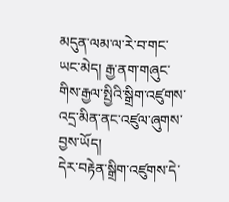མདུན་ལམ་ལ་རེ་བ་གང་ཡང་མེད། རྒྱ་ནག་གཞུང་གིས་རྒྱལ་སྤྱིའི་སྒྲིག་འཛུགས་འདྲ་མིན་ནང་འཛུལ་ཞུགས་བྱས་ཡོད།
དེར་བརྟེན་སྒྲིག་འཛུགས་དེ་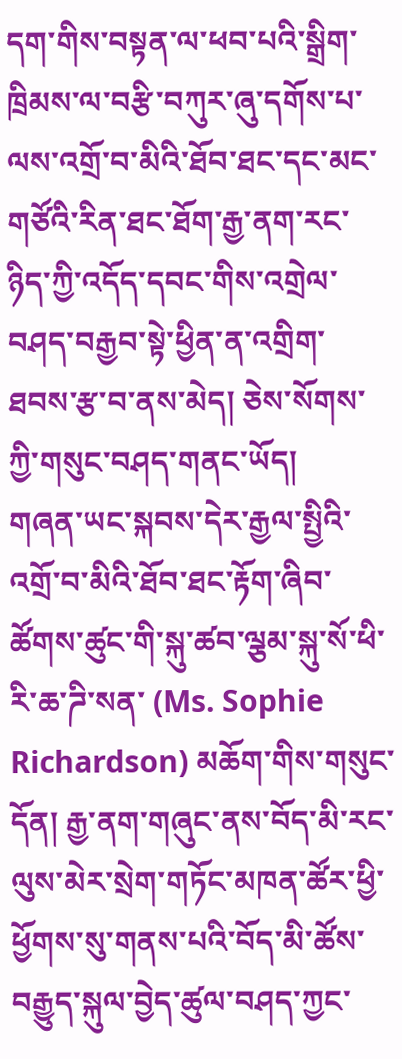དག་གིས་བསྟན་ལ་ཕབ་པའི་སྒྲིག་ཁྲིམས་ལ་བརྩི་བཀུར་ཞུ་དགོས་པ་ལས་འགྲོ་བ་མིའི་ཐོབ་ཐང་དང་མང་གཙོའི་རིན་ཐང་ཐོག་རྒྱ་ནག་རང་ཉིད་ཀྱི་འདོད་དབང་གིས་འགྲེལ་བཤད་བརྒྱབ་སྟེ་ཕྱིན་ན་འགྲིག་ཐབས་རྩ་བ་ནས་མེད། ཅེས་སོགས་ཀྱི་གསུང་བཤད་གནང་ཡོད།
གཞན་ཡང་སྐབས་དེར་རྒྱལ་སྤྱིའི་འགྲོ་བ་མིའི་ཐོབ་ཐང་རྟོག་ཞིབ་ཚོགས་ཚུང་གི་སྐུ་ཚབ་ལྕམ་སྐུ་སོ་ཕི་རི་ཆ་ཌི་སན་ (Ms. Sophie Richardson) མཆོག་གིས་གསུང་དོན། རྒྱ་ནག་གཞུང་ནས་བོད་མི་རང་ལུས་མེར་སྲེག་གཏོང་མཁན་ཚོར་ཕྱི་ཕྱོགས་སུ་གནས་པའི་བོད་མི་ཚོས་བརྒྱུད་སྐུལ་བྱེད་ཚུལ་བཤད་ཀྱང་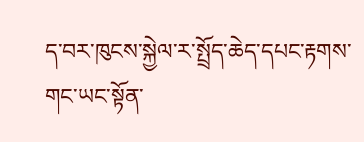ད་བར་ཁུངས་སྐྱེལ་ར་སྤྲོད་ཆེད་དཔང་རྟགས་གང་ཡང་སྟོན་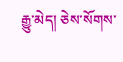རྒྱུ་མེད། ཅེས་སོགས་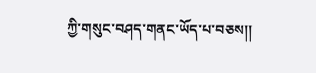ཀྱི་གསུང་བཤད་གནང་ཡོད་པ་བཅས།།